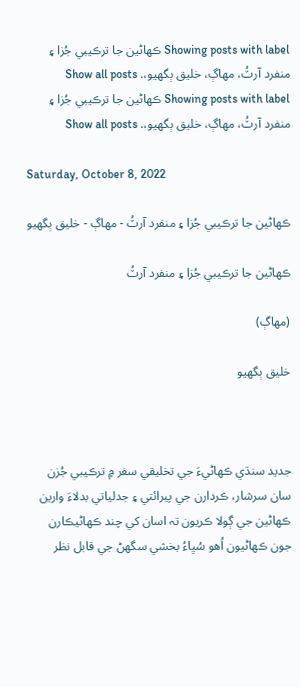Showing posts with label ڪھاڻين جا ترڪيبي جُزا ۽ منفرد آرٽُ، مھاڳ، خليق ٻگهيو،. Show all posts
Showing posts with label ڪھاڻين جا ترڪيبي جُزا ۽ منفرد آرٽُ، مھاڳ، خليق ٻگهيو،. Show all posts

Saturday, October 8, 2022

ڪھاڻين جا ترڪيبي جُزا ۽ منفرد آرٽُ - مھاڳ - خليق ٻگهيو

ڪھاڻين جا ترڪيبي جُزا ۽ منفرد آرٽُ

(مھاڳ)

خليق ٻگهيو



جديد سنڌي ڪھاڻيءَ جي تخليقي سفر ۾ ترڪيبي جُزن سان سرشار، ڪردارن جي پيرائتي ۽ جدلياتي بدلاءَ وارين ڪھاڻين جي ڳولا ڪريون تہ اسان کي چند ڪھاڻيڪارن جون ڪھاڻيون اُھو سُڀاءُ بخشي سگهڻ جي قابل نظر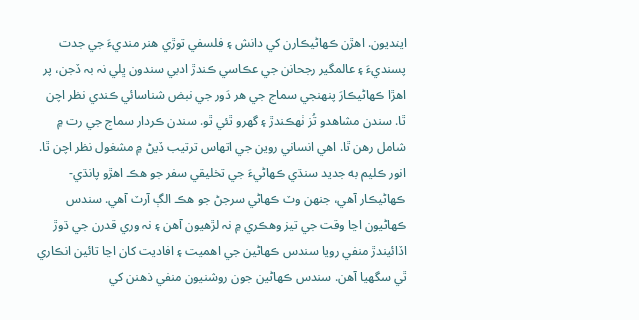اينديون. اھڙن ڪھاڻيڪارن کي دانش ۽ فلسفي توڙي ھنر منديءَ جي جدت پسنديءَ ۽ عالمگير رجحانن جي عڪاسي ڪندڙ ادبي سندون ڀلي نہ بہ ڏجن، پر اھڙا ڪھاڻيڪارَ پنھنجي سماج جي ھر دَور جي نبض شناسائي ڪندي نظر اچن ٿا. سندن مشاھدو تُز ٺھڪندڙ ۽ گھرو ٿئي ٿو. سندن ڪردار سماج جي رت ۾ شامل رھن ٿا. اهي انساني روين جي اتھاس ترتيب ڏيڻ ۾ مشغول نظر اچن ٿا. انور ڪليم به جديد سنڌي ڪھاڻيءَ جي تخليقي سفر جو ھڪ اھڙو پانڌي-ڪھاڻيڪار آھي، جنھن وٽ ڪھاڻي سرجڻ جو ھڪ الڳ آرٽ آھي. سندس ڪھاڻيون اڃا وقت جي تيز وھڪري ۾ نہ لڙھيون آھن ۽ نہ وري قدرن جي ڌوڙ اڏائيندڙ منفي رويا سندس ڪھاڻين جي اھميت ۽ افاديت کان اڃا تائين انڪاري ٿي سگهيا آھن. سندس ڪھاڻين جون روشنيون منفي ذھنن کي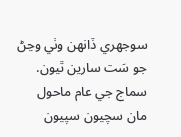سوجهري ڏانھن وٺي وڃڻ جو سَت سارين ٿيون. سماج جي عام ماحول مان سچيون سپيون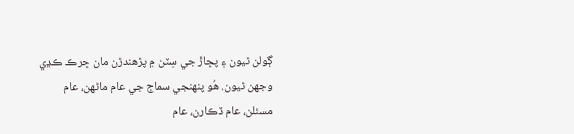ڳولن ٿيون ۽ پڇاڙَ جي سِٽن ۾ پڙھندڙن مان ڇرڪ ڪڍي وجهن ٿيون. ھُو پنھنجي سماج جي عام ماڻهن، عام مسئلن، عام ڏڪارن، عام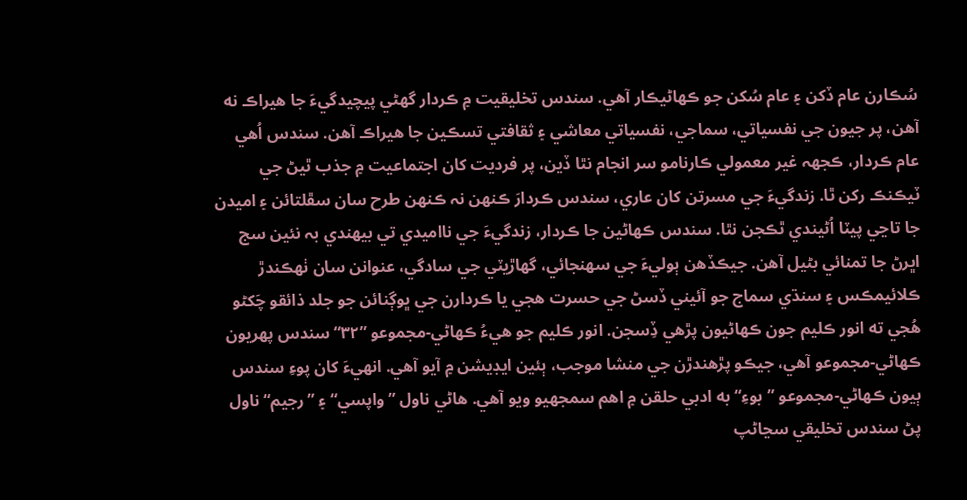سُڪارن عام ڏکن ۽ عام سُکن جو ڪھاڻيڪار آھي. سندس تخليقيت ۾ ڪردار گهڻي پيچيدگيءَ جا ھيراڪ نه آھن، پر جيون جي نفسياتي، سماجي، نفسياتي معاشي ۽ ثقافتي تسڪين جا ھيراڪ آھن. سندس اُھي عام ڪردار، ڪجهہ غير معمولي ڪارنامو سر انجام نٿا ڏين، پر فرديت کان اجتماعيت ۾ جذب ٿيڻ جي ٽيڪنڪ رکن ٿا. زندگيءَ جي مسرتن کان عاري، سندس ڪردارَ ڪنھن نہ ڪنھن طرح سان سڦلتائن ۽ اميدن جا تاڃي پيٽا اُڻيندي ٿڪجن نٿا. سندس ڪھاڻين جا ڪردار، زندگيءَ جي نااميدي تي بيھندي بہ نئين سج اڀرڻ جا تمنائي بڻيل آھن. جيڪڏھن ٻوليءَ جي سھنجائي، گهاڙيٽي جي سادگي، عنوانن سان ٺھڪندڙ ڪلائيمڪس ۽ سنڌي سماج جو آئيني ڏسڻ جي حسرت ھجي يا ڪردارن جي ڀوڳنائن جو جلد ذائقو چَکڻو ھُجي ته انور ڪليم جون ڪھاڻيون پڙھي ڏِسجن. انور ڪليم جو ھيءُ ڪھاڻي-مجموعو ”۳۲“ سندس پھريون ڪھاڻي-مجموعو آھي، جيڪو پڙھندڙن جي منشا موجب، ٻئين ايڊيشن ۾ آيو آھي. انهيءَ کان پوءِ سندس ٻيون ڪھاڻي-مجموعو ”بوءِ“ به ادبي حلقن ۾ اھم سمجهيو ويو آھي. ھاڻي ناول ”واپسي“ ۽ ”رجيم“ ناول پڻ سندس تخليقي سڃاڻپ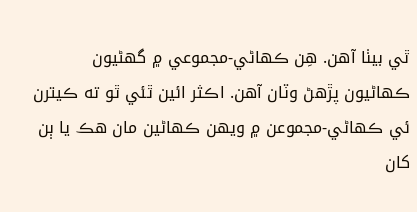ٿي بيٺا آھن. ھِن ڪھاڻي-مجموعي ۾ گھڻيون ڪھاڻيون پڙھڻ وٽان آھن. اڪثر ائين ٿئي ٿو ته ڪيترن ئي ڪھاڻي-مجموعن ۾ ويھن ڪھاڻين مان ھڪ يا ٻن کان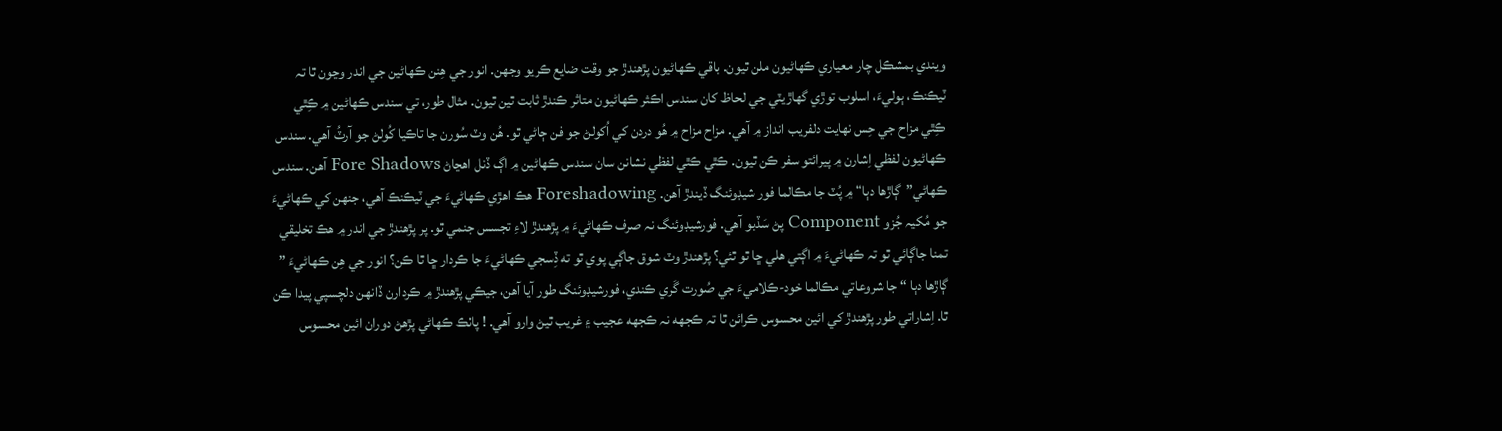ويندي بمشڪل چار معياري ڪھاڻيون ملن ٿيون. باقي ڪھاڻيون پڙھندڙ جو وقت ضايع ڪريو وجهن. انور جي ھِنن ڪھاڻين جي اندر وڃون ٿا تہ ٽيڪنڪ، ٻوليءَ، اسلوب توڙي گهاڙيٽي جي لحاظ کان سندس اڪثر ڪھاڻيون متاثر ڪندڙ ثابت ٿين ٿيون. مثال طور، تي سندس ڪھاڻين ۾ ڪِٿي ڪِٿي مزاح جي حِس نھايت دلفريب انداز ۾ آھي. مزاح مزاح ۾ ھُو دردن کي اُکولڻ جو فن ڄاڻي ٿو. ھُن وٽ سُورن جا تاڪيا کُولڻ جو آرٽُ آھي. سندس ڪھاڻيون لفظي اِشارن ۾ پيرائتو سفر ڪن ٿيون. ڪٿي ڪٿي لفظي نشانن سان سندس ڪھاڻين ۾ اڳ ڏنل اھڃاڻ Fore Shadows آھن. سندس ڪھاڻي”ڳاڙھا دٻا“ ۾ پُٽ جا مڪالما فور شيڊوئنگ ڏيندڙ آھن. Foreshadowing ھڪ اھڙي ڪھاڻيءَ جي ٽيڪنڪ آھي، جنھن کي ڪھاڻيءَ جو مُکيہ جُزو Component پڻ سَڏبو آھي. فورشيڊوئنگ نہ صرف ڪھاڻيءَ ۾ پڙھندڙ لاءِ تجسس جنمي ٿو. پر پڙھندڙ جي اندر ۾ ھڪ تخليقي تمنا جاڳائي ٿو تہ ڪھاڻيءَ ۾ اڳتي ھلي ڇا ٿو ٿئي؟ پڙھندڙ وٽ شوق جاڳي پوي ٿو ته ڏِسجي ڪھاڻيءَ جا ڪردار ڇا ٿا ڪن؟ انور جي ھِن ڪھاڻيءَ ” ڳاڙھا دٻا “ جا شروعاتي مڪالما خود-ڪلاميءَ جي صُورت گَري ڪندي، فورشيڊوئنگ طور آيا آھن، جيڪي پڙھندڙ ۾ ڪردارن ڏانھن دلچسپي پيدا ڪن ٿا. اِشاراتي طور پڙھندڙ کي ائين محسوس ڪرائن ٿا تہ ڪجهه نہ ڪجهه عجيب ۽ غريب ٿيڻ وارو آھي. ! پاٺڪ ڪھاڻي پڙھڻ دوران ائين محسوس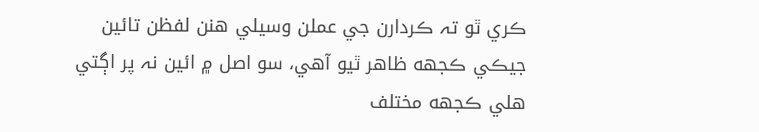ڪري ٿو تہ ڪردارن جي عملن وسيلي ھنن لفظن تائين جيڪي ڪجهه ظاھر ٿيو آھي، سو اصل ۾ ائين نہ پر اڳتي ھلي ڪجهه مختلف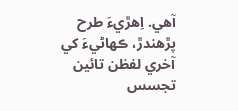آھي. اِھڙيءَ طرح پڙھندڙ، ڪھاڻيءَ کي آخري لفظن تائين تجسس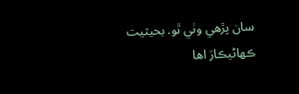سان پڙھي وٺي ٿو. بحيثيت ڪھاڻيڪارَ اھا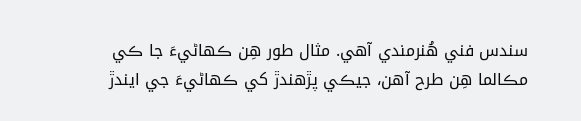سندس فني ھُنرمندي آھي. مثال طور ھِن ڪھاڻيءَ جا ڪي مڪالما ھِن طرح آھن، جيڪي پڙھندڙ کي ڪھاڻيءَ جي ايندڙ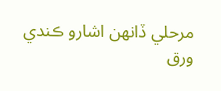مرحلي ڏانهن اشارو ڪندي ورق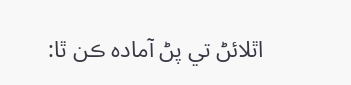اٿلائڻ تي پڻ آماده ڪن ٿا: